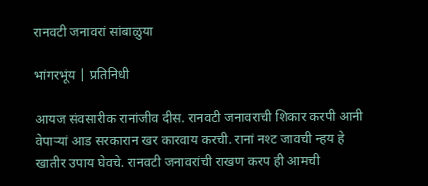रानवटी जनावरां सांबाळुया

भांगरभूंय | प्रतिनिधी

आयज संवसारीक रानांजीव दीस. रानवटी जनावराची शिकार करपी आनी वेपाऱ्यां आड सरकारान खर कारवाय करची. रानां नश्ट जावची न्हय हे खातीर उपाय घेवचे. रानवटी जनावरांची राखण करप ही आमची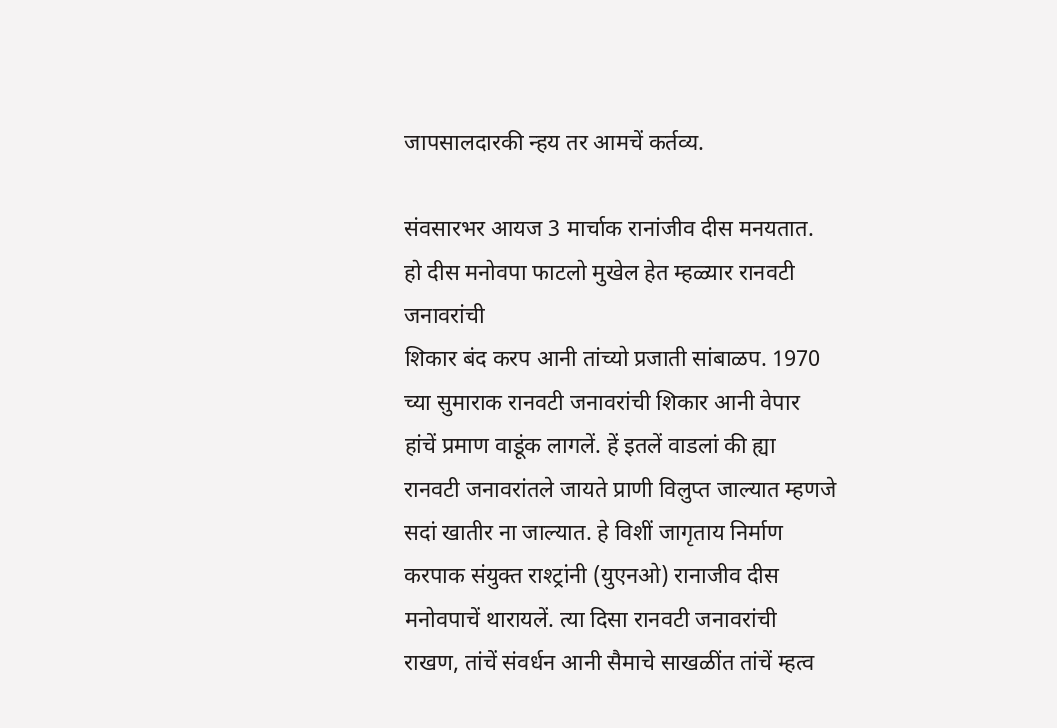जापसालदारकी न्हय तर आमचें कर्तव्य.

संवसारभर आयज 3 मार्चाक रानांजीव दीस मनयतात. हो दीस मनोवपा फाटलो मुखेल हेत म्हळ्यार रानवटी जनावरांची
शिकार बंद करप आनी तांच्यो प्रजाती सांबाळप. 1970 च्या सुमाराक रानवटी जनावरांची शिकार आनी वेपार हांचें प्रमाण वाडूंक लागलें. हें इतलें वाडलां की ह्या रानवटी जनावरांतले जायते प्राणी विलुप्त जाल्यात म्हणजे सदां खातीर ना जाल्यात. हे विशीं जागृताय निर्माण करपाक संयुक्त राश्ट्रांनी (युएनओ) रानाजीव दीस मनोवपाचें थारायलें. त्या दिसा रानवटी जनावरांची राखण, तांचें संवर्धन आनी सैमाचे साखळींत तांचें म्हत्व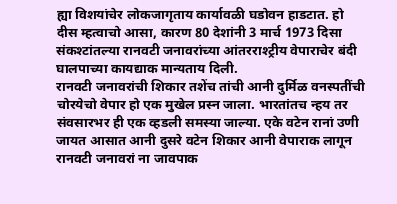ह्या विशयांचेर लोकजागृताय कार्यावळी घडोवन हाडटात. हो दीस म्हत्वाचो आसा, कारण 80 देशांनी 3 मार्च 1973 दिसा संकश्टांतल्या रानवटी जनावरांच्या आंतरराश्ट्रीय वेपाराचेर बंदी घालपाच्या कायद्याक मान्यताय दिली.
रानवटी जनावरांची शिकार तशेंच तांची आनी दुर्मिळ वनस्पतींची चोरयेचो वेपार हो एक मुखेल प्रस्न जाला. भारतांतच न्हय तर संवसारभर ही एक व्हडली समस्या जाल्या. एके वटेन रानां उणी जायत आसात आनी दुसरे वटेन शिकार आनी वेपाराक लागून रानवटी जनावरां ना जावपाक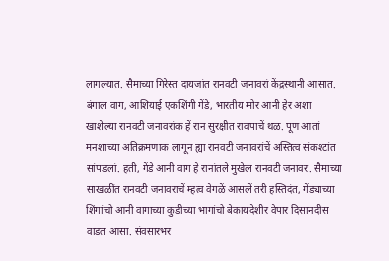लागल्यात. सैमाच्या गिरेस्त दायजांत रानवटी जनावरां केंद्रस्थानी आसात. बंगाल वाग, आशियाई एकशिंगी गेंडे, भारतीय मोर आनी हेर अशा खाशेल्या रानवटी जनावरांक हें रान सुरक्षीत रावपाचें थळ. पूण आतां मनशाच्या अतिक्रमणाक लागून ह्या रानवटी जनावरांचें अस्तित्व संकश्टांत सांपडलां. हती, गेंडे आनी वाग हे रानांतले मुखेल रानवटी जनावर. सैमाच्या साखळींत रानवटी जनावराचें म्हत्व वेगळें आसलें तरी हस्तिदंत, गेंड्याच्या शिंगांचो आनी वागाच्या कुडीच्या भागांचो बेकायदेशीर वेपार दिसानदीस वाडत आसा. संवसारभर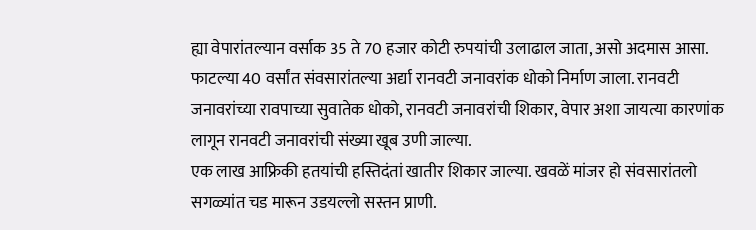ह्या वेपारांतल्यान वर्साक 35 ते 70 हजार कोटी रुपयांची उलाढाल जाता, असो अदमास आसा. फाटल्या 40 वर्सांत संवसारांतल्या अर्द्या रानवटी जनावरांक धोको निर्माण जाला. रानवटी जनावरांच्या रावपाच्या सुवातेक धोको, रानवटी जनावरांची शिकार, वेपार अशा जायत्या कारणांक लागून रानवटी जनावरांची संख्या खूब उणी जाल्या.
एक लाख आफ्रिकी हतयांची हस्तिदंतां खातीर शिकार जाल्या. खवळें मांजर हो संवसारांतलो सगळ्यांत चड मारून उडयल्लो सस्तन प्राणी.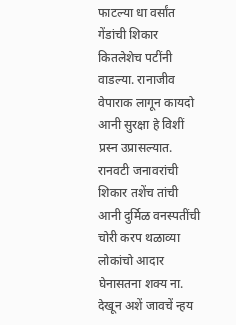फाटल्या धा वर्सांत गेंडांची शिकार कितलेशेच पटींनी वाडल्या. रानाजीव वेपाराक लागून कायदो आनी सुरक्षा हे विशीं प्रस्न उप्रासल्यात. रानवटी जनावरांची शिकार तशेंच तांची आनी दुर्मिळ वनस्पतींची चोरी करप थळाव्या लोकांचो आदार घेनासतना शक्य ना. देखून अशें जावचें न्हय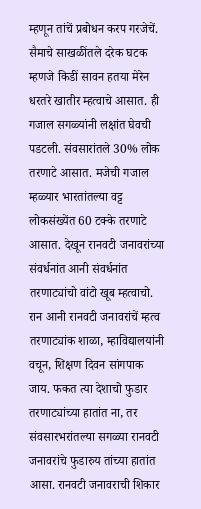म्हणून तांचें प्रबोधन करप गरजेचें. सैमाचे साखळींतले दरेक घटक म्हणजे किडीं सावन हतया मेरेन धरतरे खातीर म्हत्वाचे आसात. ही गजाल सगळ्यांनी लक्षांत घेवची पडटली. संवसारांतले 30% लोक तरणाटे आसात. मजेची गजाल म्हळ्यार भारतांतल्या वट्ट लोकसंख्येंत 60 टक्के तरणाटे आसात. देखून रानवटी जनावरांच्या संवर्धनांत आनी संवर्धनांत तरणाट्यांचो वांटो खूब म्हत्वाचो. रान आनी रानवटी जनावरांचें म्हत्व तरणाट्यांक शाळा, म्हाविद्यालयांनी वचून, शिक्षण दिवन सांगपाक जाय. फकत त्या देशाचो फुडार तरणाट्यांच्या हातांत ना, तर संवसारभरांतल्या सगळ्या रानवटी जनावरांचे फुडारुय तांच्या हातांत आसा. रानवटी जनावराची शिकार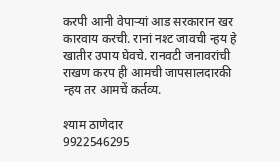करपी आनी वेपाऱ्यां आड सरकारान खर कारवाय करची. रानां नश्ट जावची न्हय हे खातीर उपाय घेवचे. रानवटी जनावरांची राखण करप ही आमची जापसालदारकी न्हय तर आमचें कर्तव्य.

श्याम ठाणेदार
9922546295